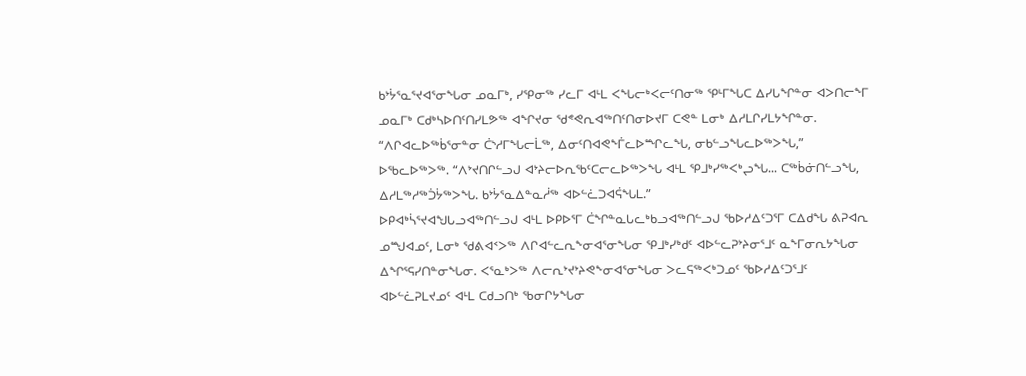ᑲᔾᔮᕐᓇᕐᔪᐊᕐᓂᖓᓂ ᓄᓇᒥᒃ, ᓯᕿᓂᖅ ᓯᓚᒥ ᐊᒻᒪ ᐸᖓᓕᒃᐸᓕᑦᑎᓂᖅ ᕿᒻᒥᖓᑕ ᐃᓯᒐᖏᓐᓂ ᐊᐳᑎᓕᖕᒥ ᓄᓇᒥᒃ ᑕᑯᒃᓴᐅᑎᑦᑎᓯᒪᕗᖅ ᐊᖏᔪᓂ ᖁᕝᕙᕆᐊᖅᑎᑦᑎᓂᐅᔪᒥ ᑕᕙᓐ ᒪᓂᒃ ᐃᓱᒪᒋᓯᒪᔭᖏᓐᓂ.
“ᐱᒋᐊᓚᐅᖅᑳᕐᓂᓐᓂ ᑖᔅᓱᒥᖓᓕᒫᖅ, ᐃᓂᑦᑎᐊᕙᖕᒦᓚᐅᙱᓚᖓ, ᓂᑲᓪᓗᖓᓚᐅᖅᐳᖓ,” ᐅᖃᓚᐅᖅᐳᖅ. “ᐱᔾᔪᑎᒋᓪᓗᒍ ᐊᔾᔨᓕᐅᕆᖃᑦᑕᓕᓚᐅᖅᐳᖓ ᐊᒻᒪ ᕿᒧᒃᓯᖅᐸᒃᖢᖓ... ᑕᖅᑳᓃᑎᓪᓗᖓ, ᐃᓱᒪᖅᓱᖅᑑᔮᖅᐳᖓ. ᑲᔾᔮᕐᓇᐃᓐᓇᓲᖅ ᐊᐅᓪᓛᑐᐊᕌᖓᒪ.”
ᐅᑭᐊᒃᓵᕐᔪᐊᖑᒐᓗᐊᖅᑎᓪᓗᒍ ᐊᒻᒪ ᐅᑭᐅᕐᒥ ᑖᖏᓐᓇᒐᓚᒃᑲᓗᐊᖅᑎᓪᓗᒍ ᖃᐅᓱᐃᑦᑐᕐᒥ ᑕᐃᑯᖓ ᕕᕈᐊᕆ ᓄᙳᐊᓄᑦ, ᒪᓂᒃ ᖁᕕᐊᑉᐳᖅ ᐱᒋᐊᓪᓚᕆᖕᓂᐊᕐᓂᖓᓂ ᕿᒧᒃᓯᒃᑯᑦ ᐊᐅᓪᓚᕈᔾᔨᓂᕐᒧᑦ ᓇᖕᒥᓂᕆᔭᖓᓂ ᐃᖏᕐᕋᓯᑎᓐᓂᖓᓂ. ᐸᕐᓇᒃᐳᖅ ᐱᓕᕆᔾᔪᔾᔨᕙᖕᓂᐊᕐᓂᖓᓂ ᐳᓚᕋᖅᐸᒃᑐᓄᑦ ᖃᐅᓱᐃᑦᑐᕐᒧᑦ ᐊᐅᓪᓛᕈᒪᔪᓄᑦ ᐊᒻᒪ ᑕᑯᓗᑎᒃ ᖃᓂᒋᔭᖓᓂ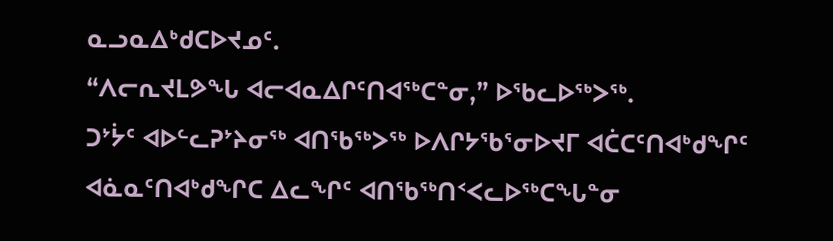ᓇᓗᓇᐃᒃᑯᑕᐅᔪᓄᑦ.
“ᐱᓕᕆᔪᒪᕗᖓ ᐊᓕᐊᓇᐃᒋᑦᑎᐊᖅᑕᓐᓂ,” ᐅᖃᓚᐅᖅᐳᖅ.
ᑐᔾᔮᑦ ᐊᐅᓪᓚᕈᔾᔨᓂᖅ ᐊᑎᖃᖅᐳᖅ ᐅᐱᒋᔭᖃᕐᓂᐅᔪᒥ ᐊᑖᑕᑦᑎᐊᒃᑯᖏᑦ ᐊᓈᓇᑦᑎᐊᒃᑯᖏᑕ ᐃᓚᖏᑦ ᐊᑎᖃᖅᑎᑉᐸᓚᐅᖅᑕᖓᓐᓂ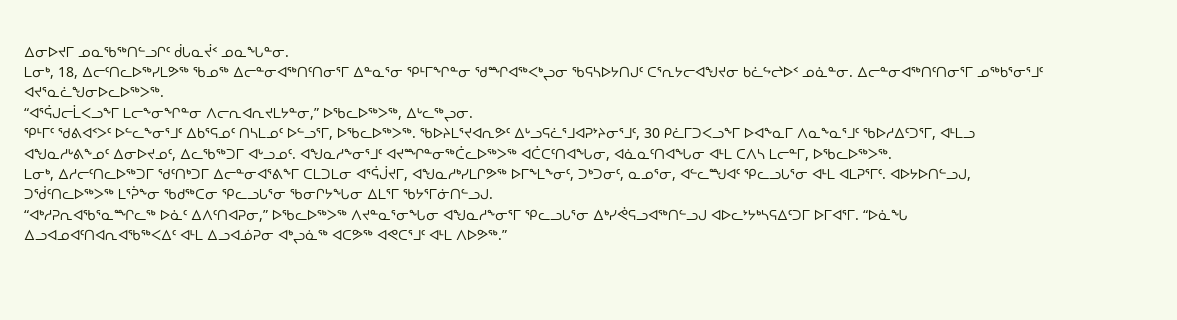ᐃᓂᐅᔪᒥ ᓄᓇᖃᖅᑎᓪᓗᒋᑦ ᑰᒐᓇᔫᑉ ᓄᓇᖓᓐᓂ.
ᒪᓂᒃ, 18, ᐃᓕᑦᑎᓚᐅᖅᓯᒪᕗᖅ ᖃᓄᖅ ᐃᓕᓐᓂᐊᖅᑎᑦᑎᓂᕐᒥ ᐃᓐᓇᕐᓂ ᕿᒻᒥᖏᓐᓂ ᖁᙱᐊᖅᐸᒃᖢᓂ ᖃᕋᓴᐅᔭᑎᒍᑦ ᑕᕐᕆᔭᓕᐊᖑᔪᓂ ᑲᓛᖦᖠᐅᑉ ᓄᓈᓐᓂ. ᐃᓕᓐᓂᐊᖅᑎᑦᑎᓂᕐᒥ ᓄᖅᑲᕐᓂᕐᒧᑦ ᐊᔪᕐᓇᓛᖑᓂᐅᓚᐅᖅᐳᖅ.
“ᐊᕐᕌᒍᓕᒫᐸᓗᖕᒥ ᒪᓕᖕᓂᖏᓐᓂ ᐱᓕᕆᐊᕆᔪᒪᔭᓐᓂ,” ᐅᖃᓚᐅᖅᐳᖅ, ᐃᒡᓚᖅᖢᓂ.
ᕿᒻᒥᑦ ᖁᕕᐊᑉᐳᑦ ᐅᓪᓚᖕᓂᕐᒧᑦ ᐃᑲᕐᕋᓄᑦ ᑎᓴᒪᓄᑦ ᐅᓪᓗᕐᒥ, ᐅᖃᓚᐅᖅᐳᖅ. ᖃᐅᔨᒪᕐᔪᐊᕆᕗᑦ ᐃᒡᓗᕋᓛᕐᒧᐊᕈᔾᔨᓂᕐᒧᑦ, 30 ᑭᓛᒥᑐᐸᓗᖕᒥ ᐅᐊᖕᓇᒥ ᐱᓇᖕᓇᕐᒧᑦ ᖃᐅᓱᐃᑦᑐᕐᒥ, ᐊᒻᒪᓗ ᐊᖑᓇᓱᒡᕕᖕᓄᑦ ᐃᓂᐅᔪᓄᑦ, ᐃᓚᖃᖅᑐᒥ ᐊᒡᓗᓄᑦ. ᐊᖑᓇᓱᖕᓂᕐᒧᑦ ᐊᔪᙱᓐᓂᖅᑖᓚᐅᖅᐳᖅ ᐊᑖᑕᑦᑎᐊᖓᓂ, ᐊᓈᓇᑦᑎᐊᖓᓂ ᐊᒻᒪ ᑕᐱᓴ ᒪᓕᓐᒥ, ᐅᖃᓚᐅᖅᐳᖅ.
ᒪᓂᒃ, ᐃᓱᓕᑦᑎᓚᐅᖅᑐᒥ ᖁᑦᑎᒃᑐᒥ ᐃᓕᓐᓂᐊᕐᕕᖕᒥ ᑕᒪᑐᒪᓂ ᐊᕐᕌᒎᔪᒥ, ᐊᖑᓇᓱᒃᓯᒪᒋᕗᖅ ᐅᒥᖕᒪᖕᓂᑦ, ᑐᒃᑐᓂᑦ, ᓇᓄᕐᓂ, ᐊᓪᓚᙳᐊᑦ ᕿᓚᓗᒐᕐᓂ ᐊᒻᒪ ᐊᒪᕈᕐᒥᑦ. ᐊᐅᔭᐅᑎᓪᓗᒍ, ᑐᖂᑦᑎᓚᐅᖅᐳᖅ ᒪᕐᕉᖕᓂ ᖃᑯᖅᑕᓂ ᕿᓚᓗᒐᕐᓂ ᖃᓂᒋᔭᖓᓂ ᐃᒪᕐᒥ ᖃᔭᕐᒥᓃᑎᓪᓗᒍ.
“ᐊᒃᓱᕈᕆᐊᖃᕐᓇᙱᓚᖅ ᐅᓈᑦ ᐃᐱᑦᑎᐊᕈᓂ,” ᐅᖃᓚᐅᖅᐳᖅ ᐱᔪᓐᓇᕐᓂᖓᓂ ᐊᖑᓇᓱᖕᓂᕐᒥ ᕿᓚᓗᒐᕐᓂ ᐃᒃᓯᕚᕋᓗᐊᖅᑎᓪᓗᒍ ᐊᐅᓚᔾᔭᒃᓴᕋᐃᑦᑐᒥ ᐅᒥᐊᕐᒥ. “ᐅᓈᖓ ᐃᓗᐊᓄᐊᑦᑎᐊᕆᐊᖃᖅᐸᐃᑦ ᐊᒻᒪ ᐃᓗᐊᓅᕈᓂ ᐊᒃᖢᓈᖅ ᐊᑕᕗᖅ ᐊᕙᑕᕐᒧᑦ ᐊᒻᒪ ᐱᐅᕗᖅ.”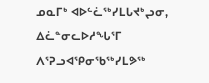ᓄᓇᒥᒃ ᐊᐅᓪᓛᖅᓯᒪᒐᔪᒃᖢᓂ, ᐃᓛᓐᓂᓚᐅᓱᖓᕐᒥ ᐱᕐᕈᓗᐊᕿᓂᖃᖅᓯᒪᕗᖅ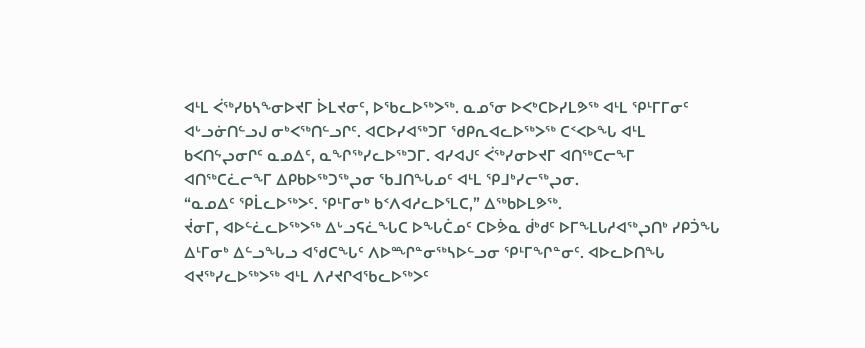ᐊᒻᒪ ᐹᖅᓯᑲᓴᖕᓂᐅᔪᒥ ᐆᒪᔪᓂᑦ, ᐅᖃᓚᐅᖅᐳᖅ. ᓇᓄᕐᓂ ᐅᐸᒃᑕᐅᓯᒪᕗᖅ ᐊᒻᒪ ᕿᒻᒥᒥᓂᑦ ᐊᒡᓗᓃᑎᓪᓗᒍ ᓂᒃᐸᖅᑎᓪᓗᒋᑦ. ᐊᑕᐅᓯᐊᖅᑐᒥ ᖁᑭᕆᐊᓚᐅᖅᐳᖅ ᑕᑉᐸᐅᖓ ᐊᒻᒪ ᑲᐸᑎᖦᖢᓂᒋᑦ ᓇᓄᐃᑦ, ᓇᖏᖅᓯᓚᐅᖅᑐᒥ. ᐊᓯᐊᒍᑦ ᐹᖅᓯᓂᐅᔪᒥ ᐊᑎᖅᑕᓕᖕᒥ ᐊᑎᖅᑕᓛᓕᖕᒥ ᐃᑭᑲᐅᖅᑐᖅᖢᓂ ᖃᒧᑎᖓᓄᑦ ᐊᒻᒪ ᕿᒧᒃᓯᓕᖅᖢᓂ.
“ᓇᓄᐃᑦ ᕿᒫᓚᐅᖅᐳᑦ. ᕿᒻᒥᓂᒃ ᑲᑉᐱᐊᓱᓚᐅᕐᒪᑕ,” ᐃᖅᑲᐅᒪᕗᖅ.
ᔫᓂᒥ, ᐊᐅᓪᓛᓚᐅᖅᐳᖅ ᐃᒡᓗᕋᓛᖓᑕ ᐅᖓᑖᓄᑦ ᑕᐅᕘᓇ ᑰᒃᑯᑦ ᐅᒥᖕᒪᒐᓱᐊᖅᖢᑎᒃ ᓯᑭᑑᖓ ᐃᒻᒥᓂᒃ ᐃᓪᓗᖓᓗ ᐊᖁᑕᖓᑦ ᐱᐅᙱᓐᓂᖅᓴᐅᓪᓗᓂ ᕿᒻᒥᖏᓐᓂᑦ. ᐊᐅᓚᐅᑎᖓ ᐊᔪᖅᓯᓚᐅᖅᐳᖅ ᐊᒻᒪ ᐱᓱᔪᒋᐊᖃᓚᐅᖅᐳᑦ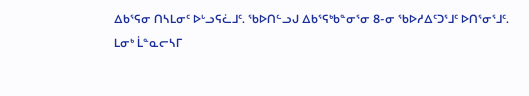ᐃᑲᕐᕋᓂ ᑎᓴᒪᓂᑦ ᐅᒡᓗᕋᓛᒧᑦ. ᖃᐅᑎᓪᓗᒍ ᐃᑲᕐᕋᒃᑲᓐᓂᕐᓂ 8-ᓂ ᖃᐅᓱᐃᑦᑐᕐᒧᑦ ᐅᑎᕐᓂᕐᒧᑦ.
ᒪᓂᒃ ᒫᓐᓇᓕᓴᒥ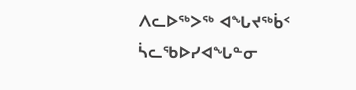ᐱᓚᐅᖅᐳᖅ ᐊᖓᔪᖅᑳᑉ ᓵᓚᖃᐅᓯᐊᖓᓐᓂ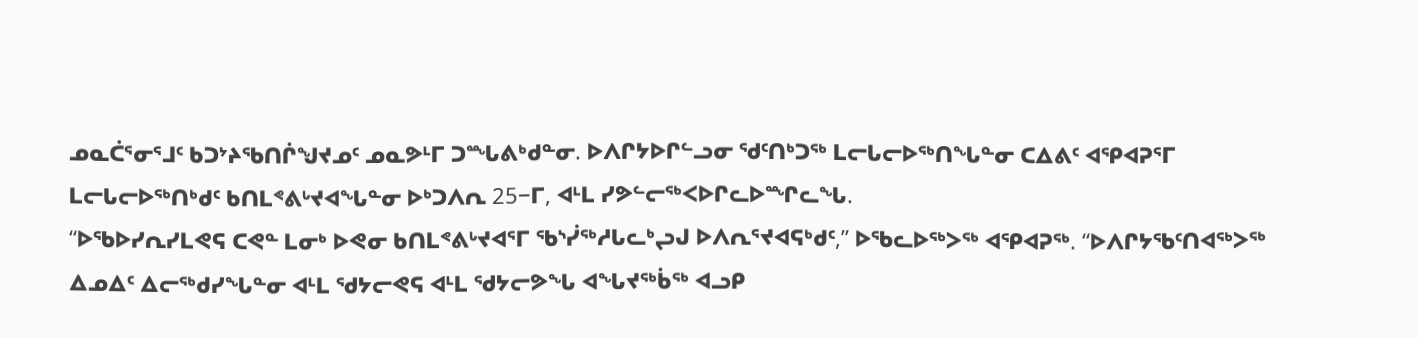ᓄᓇᑖᕐᓂᕐᒧᑦ ᑲᑐᔾᔨᖃᑎᒌᖑᔪᓄᑦ ᓄᓇᕗᒻᒥ ᑐᙵᕕᒃᑯᓐᓂ. ᐅᐱᒋᔭᐅᒋᓪᓗᓂ ᖁᑦᑎᒃᑐᖅ ᒪᓕᒐᓕᐅᖅᑎᖓᓐᓂ ᑕᐃᕕᑦ ᐊᕿᐊᕈᕐᒥ ᒪᓕᒐᓕᐅᖅᑎᒃᑯᑦ ᑲᑎᒪᕝᕕᒡᔪᐊᖓᓐᓂ ᐅᒃᑐᐱᕆ 25−ᒥ, ᐊᒻᒪ ᓯᕗᓪᓕᖅᐸᐅᒋᓚᐅᙱᓚᖓ.
“ᐅᖃᐅᓯᕆᓯᒪᕙᕋ ᑕᕙᓐ ᒪᓂᒃ ᐅᕙᓂ ᑲᑎᒪᕝᕕᒡᔪᐊᕐᒥ ᖃᔅᓰᖅᓱᒐᓚᒃᖢᒍ ᐅᐱᕆᕐᔪᐊᕋᒃᑯᑦ,” ᐅᖃᓚᐅᖅᐳᖅ ᐊᕿᐊᕈᖅ. “ᐅᐱᒋᔭᖃᑦᑎᐊᖅᐳᖅ ᐃᓄᐃᑦ ᐃᓕᖅᑯᓯᖓᓐᓂ ᐊᒻᒪ ᖁᔭᓕᕙᕋ ᐊᒻᒪ ᖁᔭᓕᕗᖓ ᐊᖓᔪᖅᑳᖅ ᐊᓗᑭ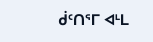ᑰᑦᑎᕐᒥ ᐊᒻᒪ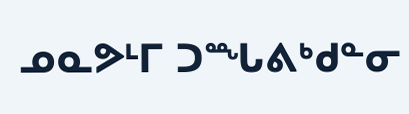ᓄᓇᕗᒻᒥ ᑐᙵᕕᒃᑯᓐᓂ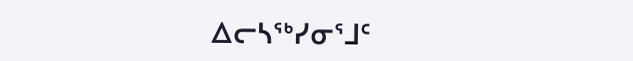ᐃᓕᓴᖅᓯᓂᕐᒧᑦ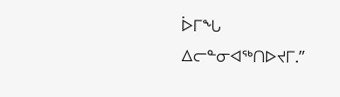ᐆᒥᖓ ᐃᓕᓐᓂᐊᖅᑎᐅᔪᒥ.”